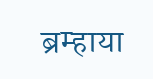ब्रम्हाया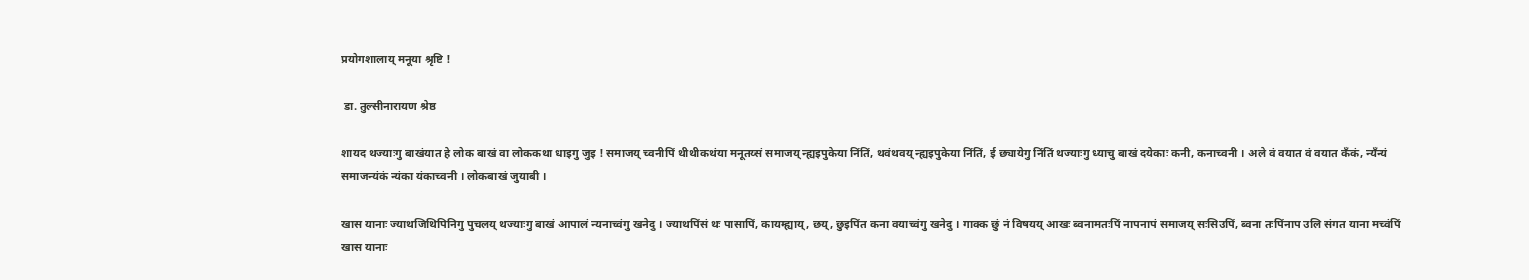प्रयोगशालाय् मनूया श्रृष्टि !

 डा. तुल्सीनारायण श्रेष्ठ

शायद थज्याःगु बाखंयात हे लोक बाखं वा लोककथा धाइगु जुइ ! समाजय् च्वनीपिं थीथीकथंया मनूतय्सं समाजय् न्ह्यइपुकेया निंतिं, थवंथवय् न्ह्यइपुकेया निंतिं, ई छ्यायेगु निंतिं थज्याःगु ध्याचु बाखं दयेकाः कनी, कनाच्वनी । अले वं वयात वं वयात कँकं, न्यँन्यं समाजन्यंकं न्यंका यंकाच्वनी । लोकबाखं जुयाबी ।

खास यानाः ज्याथजिथिपिनिगु पुचलय् थज्याःगु बाखं आपालं न्यनाच्वंगु खनेदु । ज्याथपिंसं थः पासापिं, कायम्ह्याय्, छय्, छुइपिंत कना वयाच्वंगु खनेदु । गाक्क छुं नं विषयय् आखः ब्वनामतःपिं नापनापं समाजय् सःसिउपिं, ब्वना तःपिंनाप उलि संगत याना मच्वंपिं खास यानाः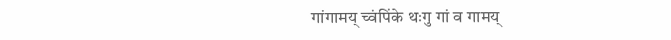गांगामय् च्वंपिंके थःगु गां व गामय्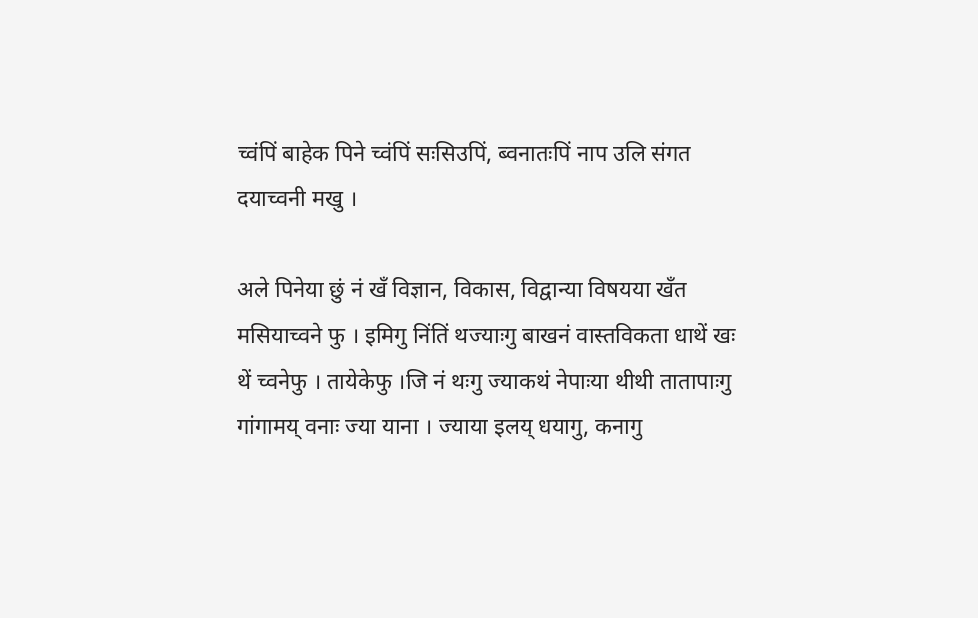च्वंपिं बाहेक पिने च्वंपिं सःसिउपिं, ब्वनातःपिं नाप उलि संगत दयाच्वनी मखु ।

अले पिनेया छुं नं खँ विज्ञान, विकास, विद्वान्या विषयया खँत मसियाच्वने फु । इमिगु निंतिं थज्याःगु बाखनं वास्तविकता धाथें खः थें च्वनेफु । तायेकेफु ।जि नं थःगु ज्याकथं नेपाःया थीथी तातापाःगु गांगामय् वनाः ज्या याना । ज्याया इलय् धयागु, कनागु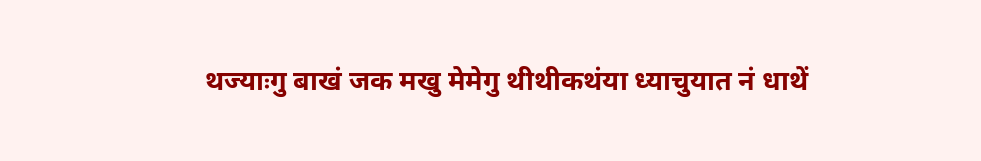थज्याःगु बाखं जक मखु मेमेगु थीथीकथंया ध्याचुयात नं धाथें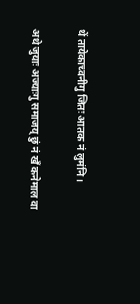थें तायेकाच्वनीगु जितः आतक नं लुमंनि ।

अथे जुयाः अज्याःगु समाजय् छुं नं खँ कनेमाल वा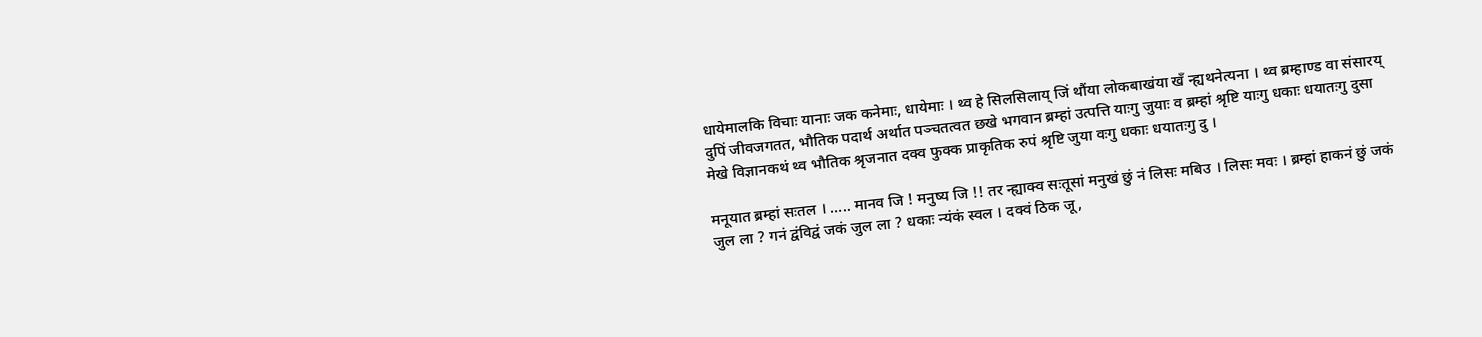धायेमालकि विचाः यानाः जक कनेमाः, धायेमाः । थ्व हे सिलसिलाय् जिं थौंया लोकबाखंया खँ न्ह्यथनेत्यना । थ्व ब्रम्हाण्ड वा संसारय् दुपिं जीवजगतत, भौतिक पदार्थ अर्थात पञ्चतत्वत छखे भगवान ब्रम्हां उत्पत्ति याःगु जुयाः व ब्रम्हां श्रृष्टि याःगु धकाः धयातःगु दुसा मेखे विज्ञानकथं थ्व भौतिक श्रृजनात दक्व फुक्क प्राकृतिक रुपं श्रृष्टि जुया वःगु धकाः धयातःगु दु ।

मनूयात ब्रम्हां सःतल । ….. मानव जि ! मनुष्य जि !! तर न्ह्याक्व सःतूसां मनुखं छुं नं लिसः मबिउ । लिसः मवः । ब्रम्हां हाकनं छुं जकं जुल ला ? गनं द्वंविद्वं जकं जुल ला ? धकाः न्यंकं स्वल । दक्वं ठिक जू,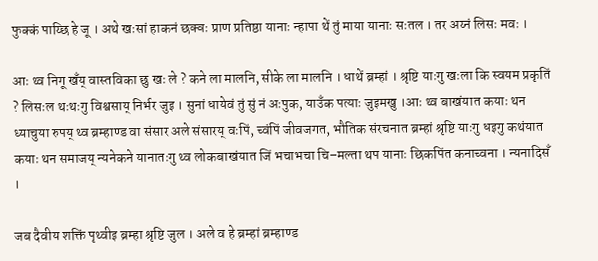फुक्कं पाय्छि हे जू । अथे खःसां हाकनं छक्वः प्राण प्रतिष्ठा यानाः न्हापा थें तुं माया यानाः सःतल । तर अय्नं लिसः मवः ।

आः थ्व निगू खँय् वास्तविका छु खः ले ? कने ला मालनि, सीके ला मालनि । धाथें ब्रम्हां । श्रृष्टि याःगु खःला कि स्वयम प्रकृतिं ? लिसःल थःथःगु विश्वसाय् निर्भर जुइ । सुनां धायेवं तुं सुं नं अःपुक, याउँक पत्याः जुइमखु ।आः थ्व बाखंयात कयाः थन ध्याचुया रुपय् थ्व ब्रम्हाण्ड वा संसार अले संसारय् वःपिं, च्वंपिं जीवजगत, भौतिक संरचनात ब्रम्हां श्रृष्टि याःगु धइगु कथंयात कयाः थन समाजय् न्यनेकने यानातःगु थ्व लोकबाखंयात जिं भचाभचा चि–मल्ता थप यानाः छिकपिंत कनाच्वना । न्यनादिसँ ।

जब दैवीय शक्तिं पृथ्वीइ ब्रम्हा श्रृष्टि जुल । अले व हे ब्रम्हां ब्रम्हाण्ड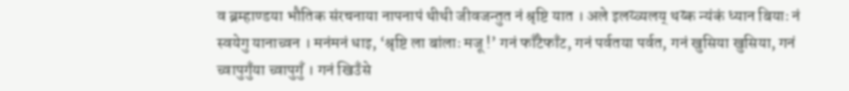व ब्रम्हाण्डया भौतिक संरचनाया नापनापं थीथी जीवजन्तुत नं श्रृष्टि यात । अले इलय्व्यलय् थय्क न्यंकं ध्यान बियाः नं स्वयेगु यानाच्वन । मनंमनं धाइ, ‘श्रृष्टि ला बांलाः मजू !’ गनं फाँटैफाँट, गनं पर्वतया पर्वत, गनं खुसिया खुसिया, गनं च्वापुगुँया च्वापुगुँ । गनं खिउँसे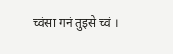च्वंसा गनं तुइसे च्वं ।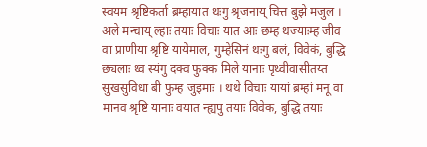स्वयम श्रृष्टिकर्ता ब्रम्हायात थःगु श्रृजनाय् चित्त बुझे मजुल । अले मन्चाय् ल्हाः तयाः विचाः यात आः छम्ह थज्याःम्ह जीव वा प्राणीया श्रृष्टि यायेमाल, गुम्हेसिनं थःगु बलं, विवेकं, बुद्धि छ्यलाः थ्व स्यंगु दक्व फुक्क मिले यानाः पृथ्वीवासीतय्त सुखसुविधा बी फुम्ह जुइमाः । थथे विचाः यायां ब्रम्हां मनू वा मानव श्रृष्टि यानाः वयात न्ह्यपु तयाः विवेक, बुद्धि तयाः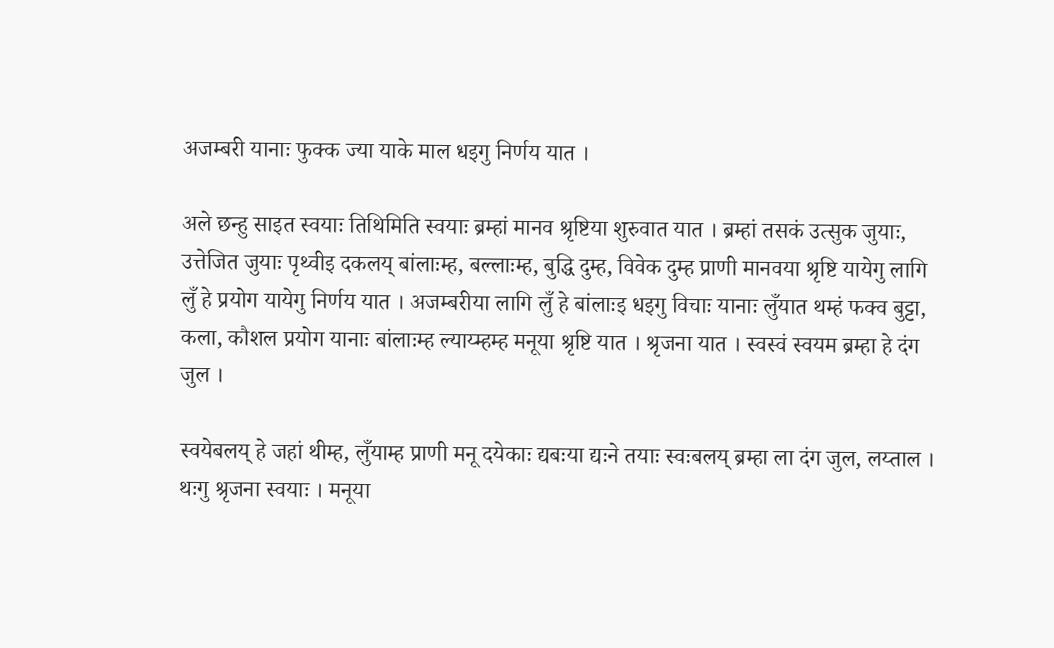अजम्बरी यानाः फुक्क ज्या याके माल धइगु निर्णय यात ।

अले छन्हु साइत स्वयाः तिथिमिति स्वयाः ब्रम्हां मानव श्रृष्टिया शुरुवात यात । ब्रम्हां तसकं उत्सुक जुयाः, उत्तेजित जुयाः पृथ्वीइ दकलय् बांलाःम्ह, बल्लाःम्ह, बुद्धि दुम्ह, विवेक दुम्ह प्राणी मानवया श्रृष्टि यायेगु लागि लुँ हे प्रयोग यायेगु निर्णय यात । अजम्बरीया लागि लुँ हे बांलाःइ धइगु विचाः यानाः लुँयात थम्हं फक्व बुट्टा, कला, कौशल प्रयोग यानाः बांलाःम्ह ल्याय्म्हम्ह मनूया श्रृष्टि यात । श्रृजना यात । स्वस्वं स्वयम ब्रम्हा हे दंग जुल ।

स्वयेबलय् हे जहां थीम्ह, लुँयाम्ह प्राणी मनू दयेकाः द्यबःया द्यःने तयाः स्वःबलय् ब्रम्हा ला दंग जुल, लय्ताल । थःगु श्रृजना स्वयाः । मनूया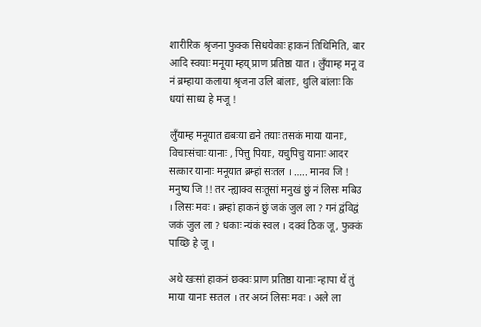शारीरिक श्रृजना फुक्क सिधयेकाः हाकनं तिथिमिति, बार आदि स्वयाः मनूया म्हय् प्राण प्रतिष्ठा यात । लुँयाम्ह मनू व नं ब्रम्हाया कलाया श्रृजना उलि बांलाः, थुलि बांलाः कि धयां साध्य हे मजू !

लुँयाम्ह मनूयात द्यबःया द्यने तयाः तसकं माया यानाः, विचाःसंचाः यानाः , पित्तु पियाः, यचुपिचु यानाः आदर सत्कार यानाः मनूयात ब्रम्हां सःतल । ….. मानव जि ! मनुष्य जि !! तर न्ह्याक्व सःतूसां मनुखं छुं नं लिसः मबिउ । लिसः मवः । ब्रम्हां हाकनं छुं जकं जुल ला ? गनं द्वंविद्वं जकं जुल ला ? धकाः न्यंकं स्वल । दक्वं ठिक जू, फुक्कं पाय्छि हे जू ।

अथे खःसां हाकनं छक्वः प्राण प्रतिष्ठा यानाः न्हापा थें तुं माया यानाः सःतल । तर अय्नं लिसः मवः । अले ला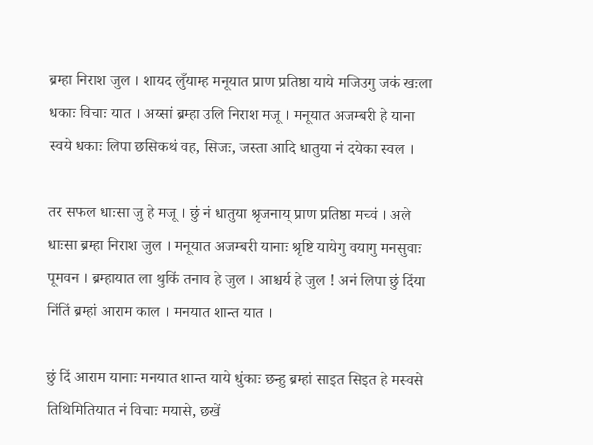ब्रम्हा निराश जुल । शायद लुँयाम्ह मनूयात प्राण प्रतिष्ठा याये मजिउगु जकं खःला धकाः विचाः यात । अय्सां ब्रम्हा उलि निराश मजू । मनूयात अजम्बरी हे याना स्वये धकाः लिपा छसिकथं वह, सिजः, जस्ता आदि धातुया नं दयेका स्वल ।

तर सफल धाःसा जु हे मजू । छुं नं धातुया श्रृजनाय् प्राण प्रतिष्ठा मच्वं । अले धाःसा ब्रम्हा निराश जुल । मनूयात अजम्बरी यानाः श्रृष्टि यायेगु वयागु मनसुवाः पूमवन । ब्रम्हायात ला थुकिं तनाव हे जुल । आश्चर्य हे जुल ! अनं लिपा छुं दिंया निंतिं ब्रम्हां आराम काल । मनयात शान्त यात ।

छुं दिं आराम यानाः मनयात शान्त याये धुंकाः छन्हु ब्रम्हां साइत सिइत हे मस्वसे तिथिमितियात नं विचाः मयासे, छखें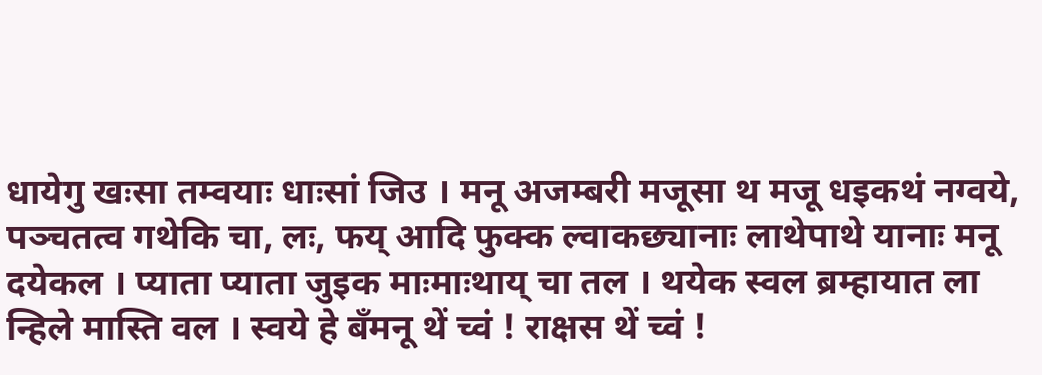धायेगु खःसा तम्वयाः धाःसां जिउ । मनू अजम्बरी मजूसा थ मजू धइकथं नग्वये, पञ्चतत्व गथेकि चा, लः, फय् आदि फुक्क ल्वाकछ्यानाः लाथेपाथे यानाः मनू दयेकल । प्याता प्याता जुइक माःमाःथाय् चा तल । थयेक स्वल ब्रम्हायात ला न्हिले मास्ति वल । स्वये हे बँमनू थें च्वं ! राक्षस थें च्वं !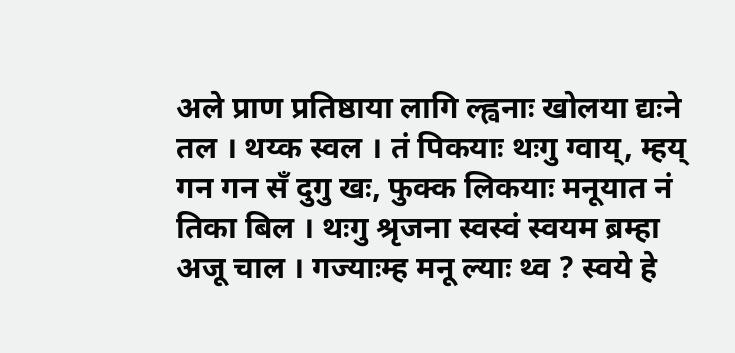अले प्राण प्रतिष्ठाया लागि ल्ह्वनाः खोलया द्यःने तल । थय्क स्वल । तं पिकयाः थःगु ग्वाय्, म्हय् गन गन सँ दुगु खः, फुक्क लिकयाः मनूयात नं तिका बिल । थःगु श्रृजना स्वस्वं स्वयम ब्रम्हा अजू चाल । गज्याःम्ह मनू ल्याः थ्व ? स्वये हे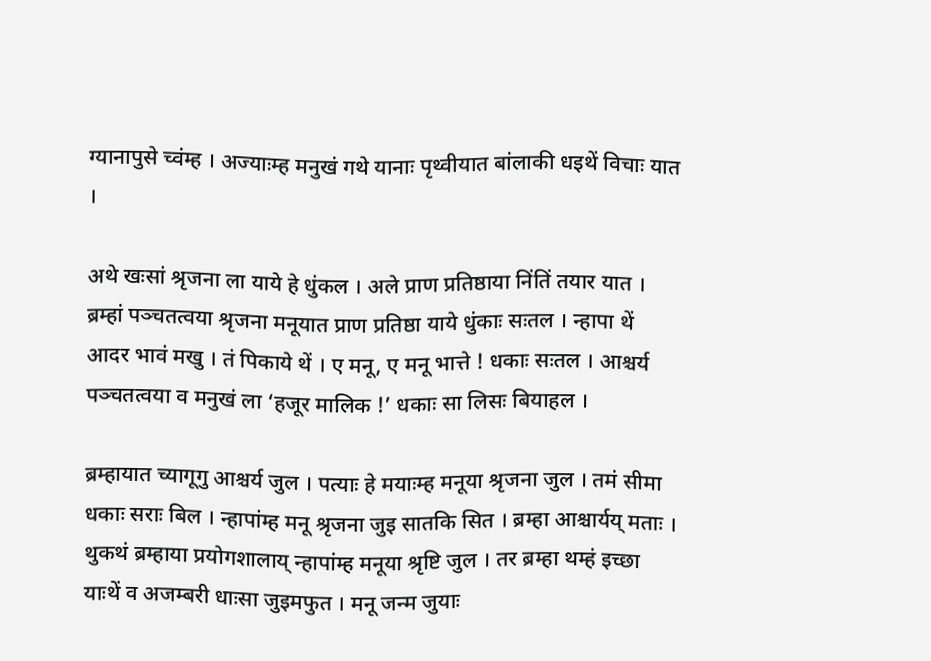ग्यानापुसे च्वंम्ह । अज्याःम्ह मनुखं गथे यानाः पृथ्वीयात बांलाकी धइथें विचाः यात ।

अथे खःसां श्रृजना ला याये हे धुंकल । अले प्राण प्रतिष्ठाया निंतिं तयार यात । ब्रम्हां पञ्चतत्वया श्रृजना मनूयात प्राण प्रतिष्ठा याये धुंकाः सःतल । न्हापा थें आदर भावं मखु । तं पिकाये थें । ए मनू, ए मनू भात्ते ! धकाः सःतल । आश्चर्य पञ्चतत्वया व मनुखं ला ‘हजूर मालिक !’ धकाः सा लिसः बियाहल ।

ब्रम्हायात च्यागूगु आश्चर्य जुल । पत्याः हे मयाःम्ह मनूया श्रृजना जुल । तमं सीमा धकाः सराः बिल । न्हापांम्ह मनू श्रृजना जुइ सातकि सित । ब्रम्हा आश्चार्यय् मताः । थुकथं ब्रम्हाया प्रयोगशालाय् न्हापांम्ह मनूया श्रृष्टि जुल । तर ब्रम्हा थम्हं इच्छा याःथें व अजम्बरी धाःसा जुइमफुत । मनू जन्म जुयाः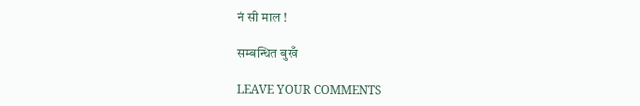नं सी माल !

सम्बन्धित बुखँ

LEAVE YOUR COMMENTS